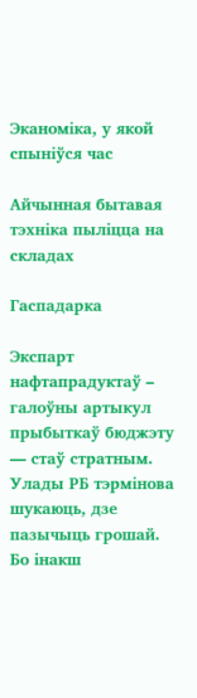Эканоміка, у якой спыніўся час

Айчынная бытавая тэхніка пыліцца на складах

Гаспадарка

Экспарт нафтапрадуктаў – галоўны артыкул прыбыткаў бюджэту — стаў стратным. Улады РБ тэрмінова шукаюць, дзе пазычыць грошай. Бо інакш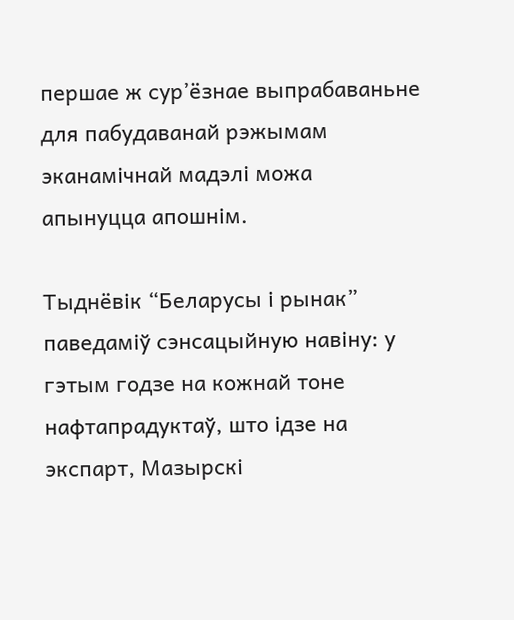першае ж сур’ёзнае выпрабаваньне для пабудаванай рэжымам эканамічнай мадэлі можа апынуцца апошнім.

Тыднёвік “Беларусы і рынак” паведаміў сэнсацыйную навіну: у гэтым годзе на кожнай тоне нафтапрадуктаў, што ідзе на экспарт, Мазырскі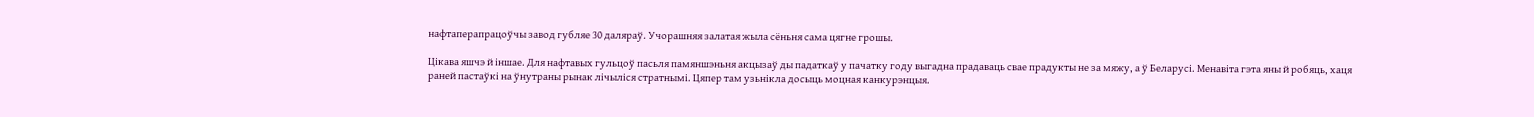нафтаперапрацоўчы завод губляе 30 даляраў. Учорашняя залатая жыла сёньня сама цягне грошы.

Цікава яшчэ й іншае. Для нафтавых гульцоў пасьля памяншэньня акцызаў ды падаткаў у пачатку году выгадна прадаваць свае прадукты не за мяжу, а ў Беларусі. Менавіта гэта яны й робяць, хаця раней пастаўкі на ўнутраны рынак лічыліся стратнымі. Цяпер там узьнікла досыць моцная канкурэнцыя.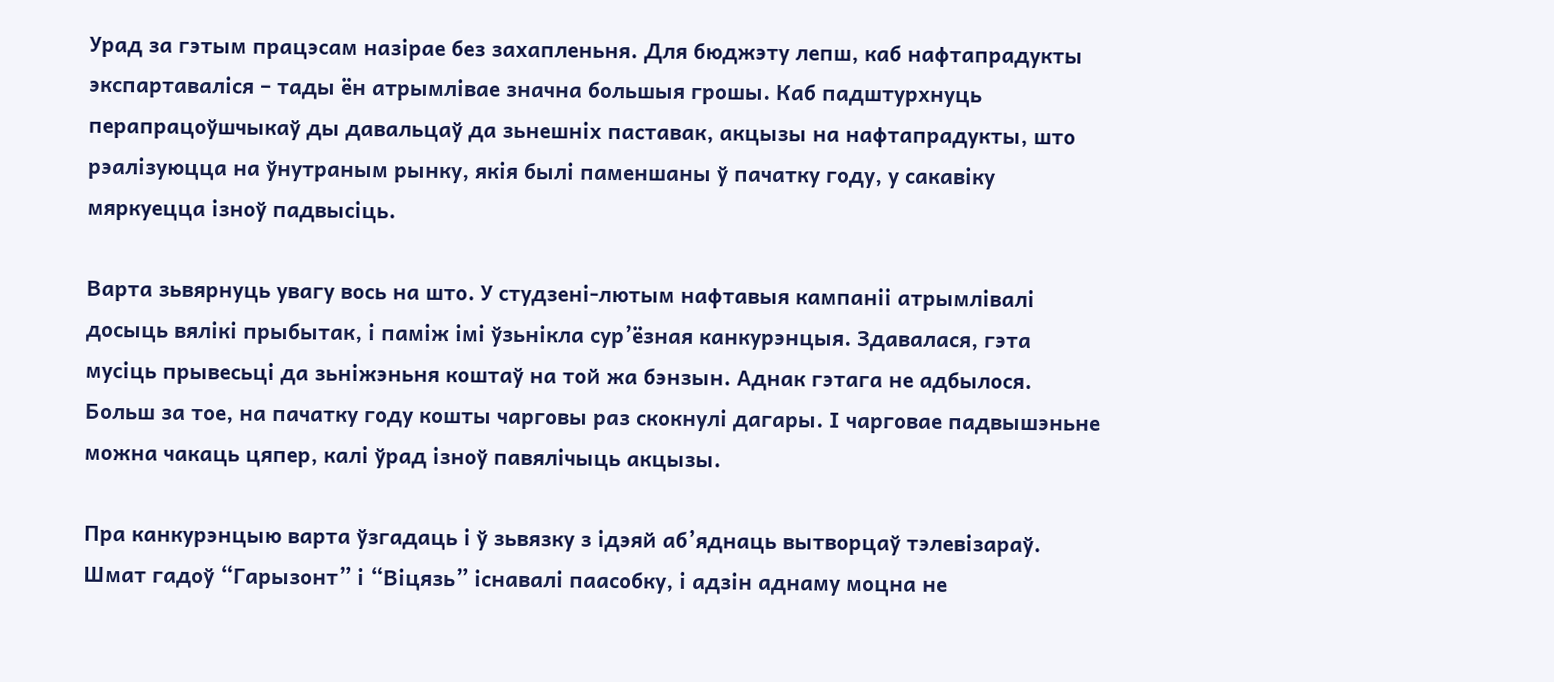Урад за гэтым працэсам назірае без захапленьня. Для бюджэту лепш, каб нафтапрадукты экспартаваліся – тады ён атрымлівае значна большыя грошы. Каб падштурхнуць перапрацоўшчыкаў ды давальцаў да зьнешніх паставак, акцызы на нафтапрадукты, што рэалізуюцца на ўнутраным рынку, якія былі паменшаны ў пачатку году, у сакавіку мяркуецца ізноў падвысіць.

Варта зьвярнуць увагу вось на што. У студзені-лютым нафтавыя кампаніі атрымлівалі досыць вялікі прыбытак, і паміж імі ўзьнікла сур’ёзная канкурэнцыя. Здавалася, гэта мусіць прывесьці да зьніжэньня коштаў на той жа бэнзын. Аднак гэтага не адбылося. Больш за тое, на пачатку году кошты чарговы раз скокнулі дагары. І чарговае падвышэньне можна чакаць цяпер, калі ўрад ізноў павялічыць акцызы.

Пра канкурэнцыю варта ўзгадаць і ў зьвязку з ідэяй аб’яднаць вытворцаў тэлевізараў. Шмат гадоў “Гарызонт” і “Віцязь” існавалі паасобку, і адзін аднаму моцна не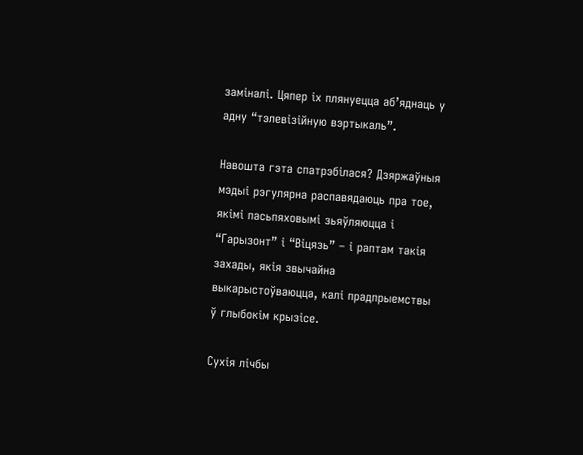заміналі. Цяпер іх плянуецца аб’яднаць у адну “тэлевізійную вэртыкаль”.

Навошта гэта спатрэбілася? Дзяржаўныя мэдыі рэгулярна распавядаюць пра тое, якімі пасьпяховымі зьяўляюцца і “Гарызонт” і “Віцязь” – і раптам такія захады, якія звычайна выкарыстоўваюцца, калі прадпрыемствы ў глыбокім крызісе.

Сухія лічбы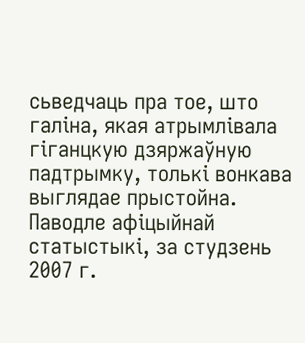сьведчаць пра тое, што галіна, якая атрымлівала гіганцкую дзяржаўную падтрымку, толькі вонкава выглядае прыстойна. Паводле афіцыйнай статыстыкі, за студзень 2007 г.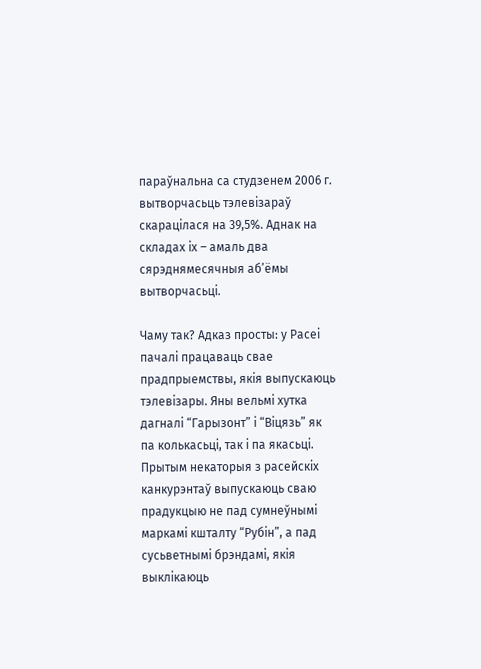параўнальна са студзенем 2006 г. вытворчасьць тэлевізараў скарацілася на 39,5%. Аднак на складах іх – амаль два сярэднямесячныя аб’ёмы вытворчасьці.

Чаму так? Адказ просты: у Расеі пачалі працаваць свае прадпрыемствы, якія выпускаюць тэлевізары. Яны вельмі хутка дагналі “Гарызонт” і “Віцязь” як па колькасьці, так і па якасьці. Прытым некаторыя з расейскіх канкурэнтаў выпускаюць сваю прадукцыю не пад сумнеўнымі маркамі кшталту “Рубін”, а пад сусьветнымі брэндамі, якія выклікаюць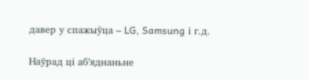давер у спажыўца – LG, Samsung і г.д.

Наўрад ці аб’яднаньне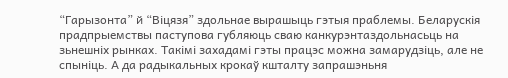“Гарызонта” й “Віцязя” здольнае вырашыць гэтыя праблемы. Беларускія прадпрыемствы паступова губляюць сваю канкурэнтаздольнасьць на зьнешніх рынках. Такімі захадамі гэты працэс можна замарудзіць, але не спыніць. А да радыкальных крокаў кшталту запрашэньня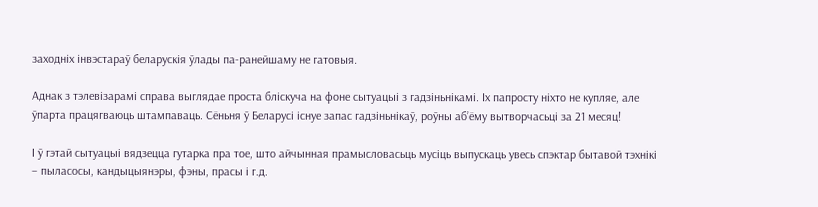заходніх інвэстараў беларускія ўлады па-ранейшаму не гатовыя.

Аднак з тэлевізарамі справа выглядае проста бліскуча на фоне сытуацыі з гадзіньнікамі. Іх папросту ніхто не купляе, але ўпарта працягваюць штампаваць. Сёньня ў Беларусі існуе запас гадзіньнікаў, роўны аб’ёму вытворчасьці за 21 месяц!

І ў гэтай сытуацыі вядзецца гутарка пра тое, што айчынная прамысловасьць мусіць выпускаць увесь спэктар бытавой тэхнікі – пыласосы, кандыцыянэры, фэны, прасы і г.д.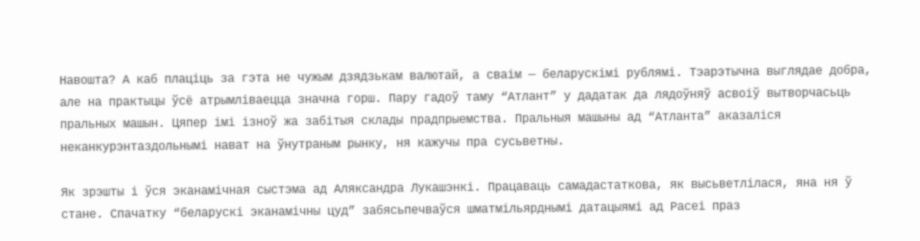Навошта? А каб плаціць за гэта не чужым дзядзькам валютай, а сваім — беларускімі рублямі. Тэарэтычна выглядае добра, але на практыцы ўсё атрымліваецца значна горш. Пару гадоў таму “Атлант” у дадатак да лядоўняў асвоіў вытворчасьць пральных машын. Цяпер імі ізноў жа забітыя склады прадпрыемства. Пральныя машыны ад “Атланта” аказаліся неканкурэнтаздольнымі нават на ўнутраным рынку, ня кажучы пра сусьветны.

Як зрэшты і ўся эканамічная сыстэма ад Аляксандра Лукашэнкі. Працаваць самадастаткова, як высьветлілася, яна ня ў стане. Спачатку “беларускі эканамічны цуд” забясьпечваўся шматмільярднымі датацыямі ад Расеі праз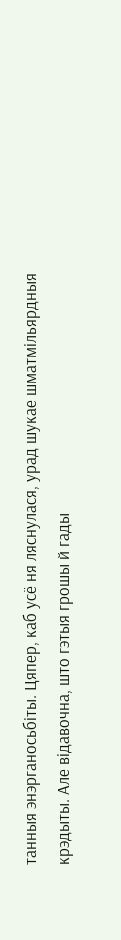танныя энэрганосьбіты. Цяпер, каб усё ня ляснулася, урад шукае шматмільярдныя крэдыты. Але відавочна, што гэтыя грошы й гады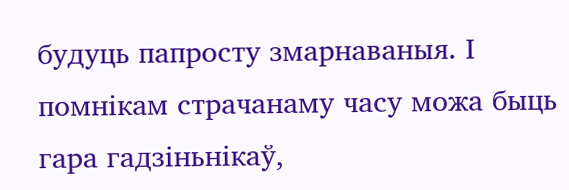будуць папросту змарнаваныя. І помнікам страчанаму часу можа быць гара гадзіньнікаў,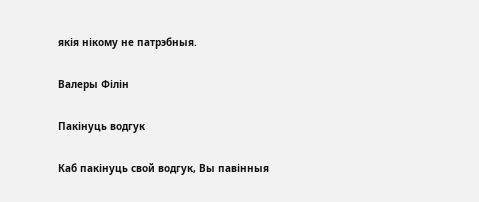якія нікому не патрэбныя.

Валеры Філін

Пакінуць водгук

Каб пакінуць свой водгук, Вы павінныя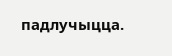падлучыцца.